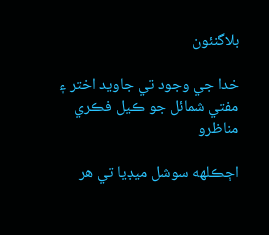بلاگنئون

خدا جي وجود تي جاويد اختر ۽ مفتي شمائل جو ڪيل فڪري مناظرو

اڄڪلهه سوشل ميڊيا تي ھر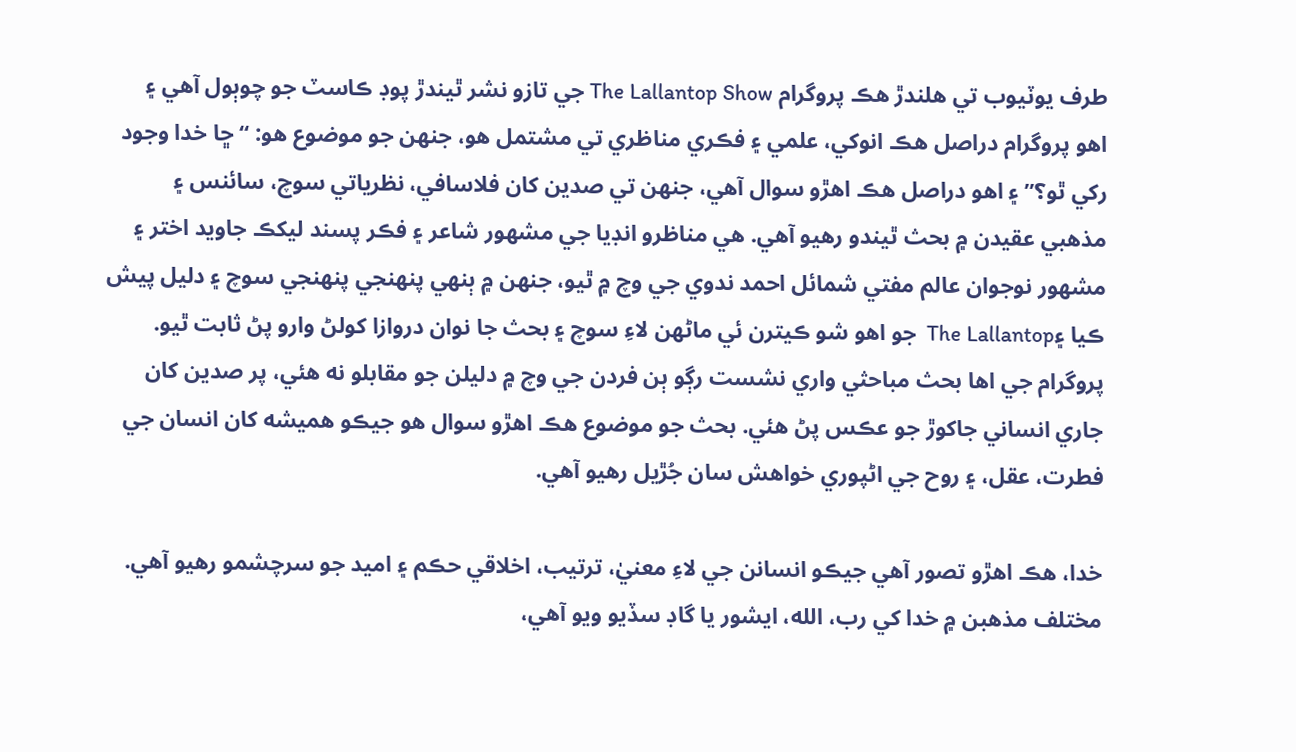طرف يوٽيوب تي ھلندڙ ھڪ پروگرام The Lallantop Show جي تازو نشر ٿيندڙ پوڊ ڪاسٽ جو چوٻول آھي ۽ اھو پروگرام دراصل ھڪ انوکي، علمي ۽ فڪري مناظري تي مشتمل ھو، جنهن جو موضوع هو: “ڇا خدا وجود رکي ٿو؟” ۽ اھو دراصل هڪ اهڙو سوال آھي، جنهن تي صدين کان فلاسافي، نظرياتي سوچ، سائنس ۽ مذهبي عقيدن ۾ بحث ٿيندو رهيو آهي. هي مناظرو انڊيا جي مشهور شاعر ۽ فڪر پسند ليکڪ جاويد اختر ۽  مشهور نوجوان عالم مفتي شمائل احمد ندوي جي وچ ۾ ٿيو، جنهن ۾ ٻنهي پنهنجي پنهنجي سوچ ۽ دليل پيش ڪيا ۽The Lallantop  جو اھو شو ڪيترن ئي ماڻھن لاءِ سوچ ۽ بحث جا نوان دروازا کولڻ وارو پڻ ثابت ٿيو. پروگرام جي اها بحث مباحثي واري نشست رڳو ٻن فردن جي وچ ۾ دليلن جو مقابلو نه هئي، پر صدين کان جاري انساني جاکوڙ جو عڪس پڻ هئي. بحث جو موضوع هڪ اهڙو سوال ھو جيڪو ھميشه کان انسان جي فطرت، عقل، ۽ روح جي اڻپوري خواهش سان جُڙيل رهيو آهي.

خدا، هڪ اهڙو تصور آهي جيڪو انسانن جي لاءِ معنيٰ، ترتيب، اخلاقي حڪم ۽ اميد جو سرچشمو رهيو آهي. مختلف مذهبن ۾ خدا کي رب، الله، ايشور يا گاڊ سڏيو ويو آهي،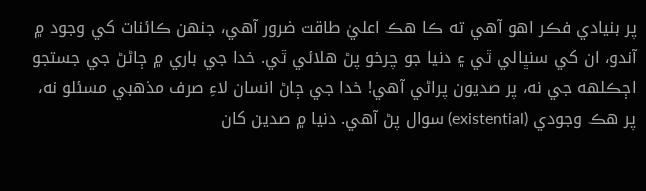پر بنيادي فڪر اهو آهي ته ڪا هڪ اعليٰ طاقت ضرور آهي، جنھن ڪائنات کي وجود ۾ آندو، ان کي سنڀالي ٿي ۽ دنيا جو چرخو پڻ هلائي ٿي. خدا جي باري ۾ ڄاڻڻ جي جستجو اڄڪلهه جي نه، پر صديون پراڻي آھي! خدا جي ڄاڻ انسان لاءِ صرف مذهبي مسئلو نه، پر هڪ وجودي (existential) سوال پڻ آهي. دنيا ۾ صدين کان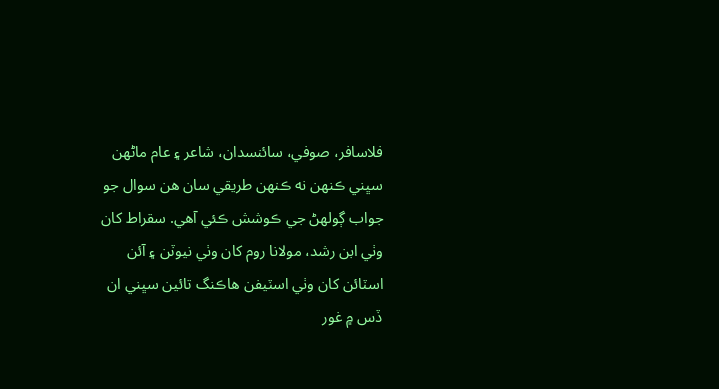فلاسافر، صوفي، سائنسدان، شاعر ۽ عام ماڻهن سڀني ڪنهن نه ڪنهن طريقي سان هن سوال جو جواب ڳولهڻ جي ڪوشش ڪئي آهي. سقراط کان وٺي ابن رشد، مولانا روم کان وٺي نيوٽن ۽ آئن اسٽائن کان وٺي اسٽيفن ھاڪنگ تائين سڀني ان ڏس ۾ غور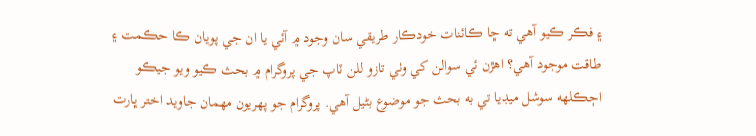۽ فڪر ڪيو آهي ته ڇا ڪائنات خودڪار طريقي سان وجود ۾ آئي يا ان جي پويان ڪا حڪمت ۽ طاقت موجود آهي؟ اھڙن ئي سوالن کي وٺي تازو للن ٽاپ جي پروگرام ۾ بحث ڪيو ويو جيڪو اڄڪلهه سوشل ميڊيا تي به بحث جو موضوع بڻيل آھي. پروگرام جو پھريون مھمان جاويد اختر ڀارت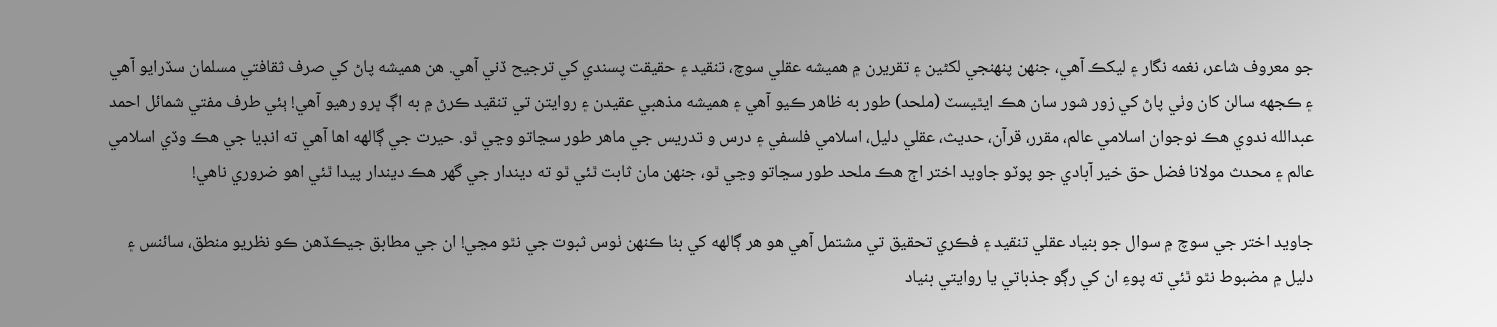جو معروف شاعر، نغمه نگار ۽ ليکڪ آهي، جنھن پنهنجي لکڻين ۽ تقريرن ۾ هميشه عقلي سوچ، تنقيد ۽ حقيقت پسندي کي ترجيح ڏني آهي. هن ھميشه پاڻ کي صرف ثقافتي مسلمان سڏرايو آھي ۽ ڪجهه سالن کان وٺي پاڻ کي زور شور سان هڪ ايٿيسٽ (ملحد) طور به ظاهر ڪيو آهي ۽ ھميشه مذهبي عقيدن ۽ روايتن تي تنقيد ڪرڻ ۾ به اڳ ڀرو رھيو آھي! ٻئي طرف مفتي شمائل احمد عبدالله ندوي هڪ نوجوان اسلامي عالم، مقرر، قرآن، حديث، عقلي دليل، اسلامي فلسفي ۽ درس و تدريس جي ماهر طور سڃاتو وڃي ٿو. حيرت جي ڳالهه اھا آھي ته انڊيا جي ھڪ وڏي اسلامي عالم ۽ محدث مولانا فضل حق خير آبادي جو پوٽو جاويد اختر اڄ ھڪ ملحد طور سڃاتو وڃي ٿو، جنهن مان ثابت ٿئي ٿو ته ديندار جي گھر ھڪ ديندار پيدا ٿئي اھو ضروري ناھي!

جاويد اختر جي سوچ ۾ سوال جو بنياد عقلي تنقيد ۽ فڪري تحقيق تي مشتمل آھي هو ھر ڳالهه کي بنا ڪنهن ٺوس ثبوت جي نٿو مڃي! ان جي مطابق جيڪڏهن ڪو نظريو منطق، سائنس ۽ دليل ۾ مضبوط نٿو ٿئي ته پوءِ ان کي رڳو جذباتي يا روايتي بنياد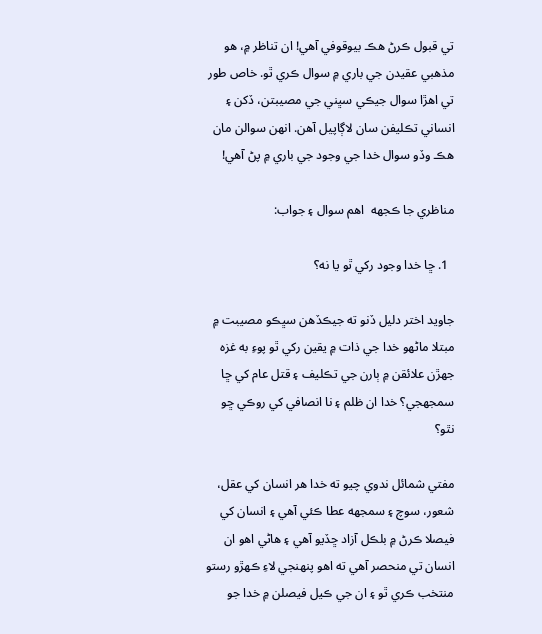تي قبول ڪرڻ ھڪ بيوقوفي آھي! ان تناظر ۾، هو مذهبي عقيدن جي باري ۾ سوال ڪري ٿو. خاص طور تي اهڙا سوال جيڪي سڀني جي مصيبتن، ڏکن ۽ انساني تڪليفن سان لاڳاپيل آهن. انهن سوالن مان هڪ وڏو سوال خدا جي وجود جي باري ۾ پڻ آھي!

مناظري جا ڪجهه  اهم سوال ۽ جواب:

  1. ڇا خدا وجود رکي ٿو يا نه؟

جاويد اختر دليل ڏنو ته جيڪڏهن سڀڪو مصيبت ۾ مبتلا ماڻهو خدا جي ذات ۾ يقين رکي ٿو پوءِ به غزہ جهڙن علائقن ۾ ٻارن جي تڪليف ۽ قتل عام کي ڇا سمجهجي؟ خدا ان ظلم ۽ نا انصافي کي روڪي ڇو نٿو؟

مفتي شمائل ندوي چيو ته خدا ھر انسان کي عقل، شعور، سوچ ۽ سمجهه عطا ڪئي آھي ۽ انسان کي فيصلا ڪرڻ ۾ بلڪل آزاد ڇڏيو آھي ۽ ھاڻي اھو ان انسان تي منحصر آهي ته اھو پنهنجي لاءِ ڪھڙو رستو منتخب ڪري ٿو ۽ ان جي ڪيل فيصلن ۾ خدا جو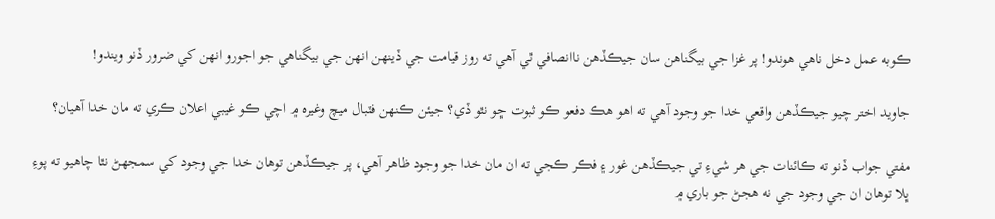ڪوبه عمل دخل ناھي ھوندو! پر غزا جي بيگناھن سان جيڪڏهن ناانصافي ٿي آھي ته روز قيامت جي ڏينهن انهن جي بيگناھي جو اجورو انهن کي ضرور ڏنو ويندو!

جاويد اختر چيو جيڪڏهن واقعي خدا جو وجود آھي ته اھو ھڪ دفعو ڪو ثبوت ڇو نٿو ڏي؟ جيئن ڪنهن فٽبال ميچ وغيره ۾ اچي ڪو غيبي اعلان ڪري ته مان خدا آھيان؟

مفتي جواب ڏنو ته ڪائنات جي ھر شيءِ تي جيڪڏهن غور ۽ فڪر ڪجي ته ان مان خدا جو وجود ظاھر آھي، پر جيڪڏهن توهان خدا جي وجود کي سمجهڻ نٿا چاهيو ته پوءِ ڀلا توھان ان جي وجود جي نه هجڻ جو باري ۾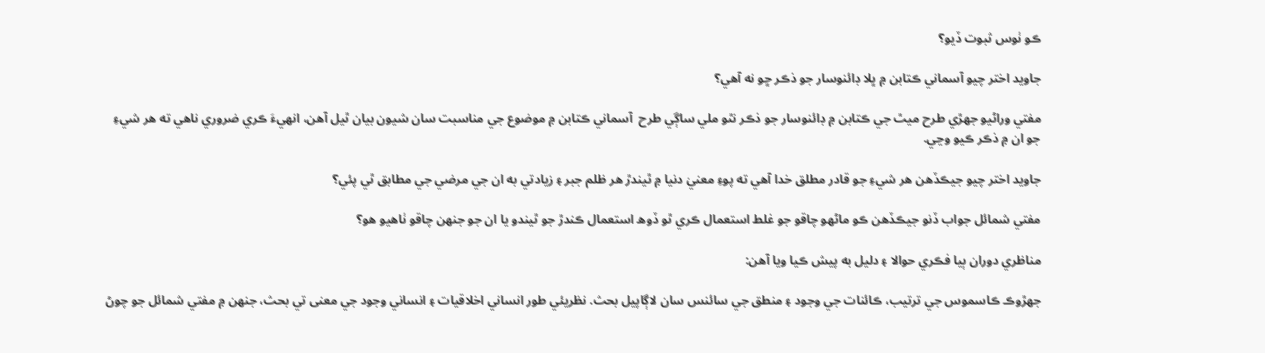ڪو ٺوس ثبوت ڏيو؟

جاويد اختر چيو آسماني ڪتابن ۾ ڀلا ڊائنوسار جو ذڪر ڇو نه آھي؟

مفتي وراڻيو جھڙي طرح ميٿ جي ڪتابن ۾ ڊائنوسار جو ذڪر نٿو ملي ساڳي طرح  آسماني ڪتابن ۾ موضوع جي مناسبت سان شيون بيان ٿيل آھن، انھيءَ ڪري ضروري ناھي ته ھر شيءِ جو ان ۾ ذڪر ڪيو وڃي.

جاويد اختر چيو جيڪڏهن ھر شيءِ جو قادر مطلق خدا آھي ته پوءِ معنيٰ دنيا ۾ ٿيندڙ ھر ظلم جبر ۽ زيادتي به ان جي مرضي جي مطابق ٿي پئي؟

مفتي شمائل جواب ڏنو جيڪڏهن ڪو ماڻهو چاقو جو غلط استعمال ڪري ٿو ڏوھ استعمال ڪندڙ جو ٿيندو يا ان جو جنهن چاقو ٺاھيو ھو؟

مناظري دوران ٻيا فڪري حوالا ۽ دليل به پيش ڪيا ويا آهن:

جهڙوڪ ڪاسموس جي ترتيب، ڪائنات جي وجود ۽ منطق جي سائنس سان لاڳاپيل بحث. نظريئي طور انساني اخلاقيات ۽ انساني وجود جي معنى تي بحث، جنهن ۾ مفتي شمائل جو چوڻ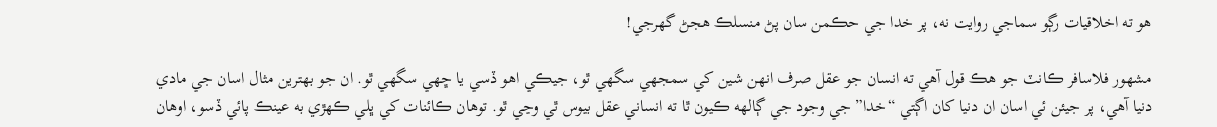ھو ته اخلاقيات رڳو سماجي روايت نه، پر خدا جي حڪمن سان پڻ منسلڪ ھجڻ گھرجي!

مشهور فلاسافر ڪانٽ جو ھڪ قول آهي ته انسان جو عقل صرف انهن شين کي سمجهي سگهي ٿو، جيڪي اھو ڏسي يا ڇهي سگهي ٿو. ان جو بهترين مثال اسان جي مادي دنيا آهي، پر جيئن ئي اسان ان دنيا کان اڳتي “خدا” جي وجود جي ڳالهه ڪيون ٿا ته انساني عقل بيوس ٿي وڃي ٿو. توهان ڪائنات کي ڀلي ڪھڙي به عينڪ پائي ڏسو، اوهان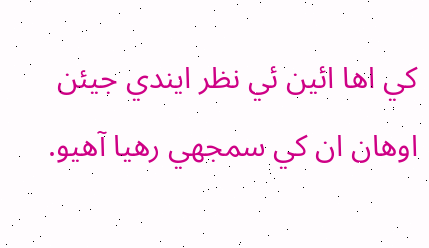کي اها ائين ئي نظر ايندي جيئن اوھان ان کي سمجهي رھيا آھيو.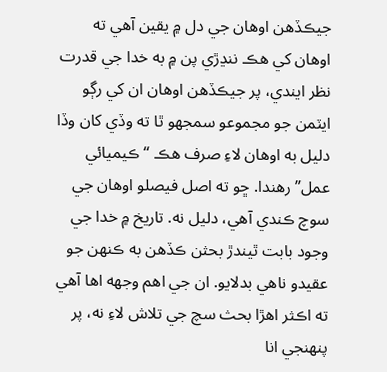جيڪڏهن اوهان جي دل ۾ يقين آهي ته اوهان کي هڪ ننڍڙي پن ۾ به خدا جي قدرت نظر ايندي، پر جيڪڏهن اوهان ان کي رڳو ايٽمن جو مجموعو سمجهو ٿا ته وڏي کان وڏا دليل به اوهان لاءِ صرف هڪ “ڪيميائي عمل” رهندا. ڇو ته اصل فيصلو اوهان جي سوچ ڪندي آهي، دليل نه. تاريخ ۾ خدا جي وجود بابت ٿيندڙ بحثن ڪڏهن به ڪنهن جو عقيدو ناھي بدلايو. ان جي اهم وجهه اها آهي ته اڪثر اهڙا بحث سچ جي تلاش لاءِ نه، پر پنهنجي انا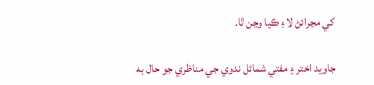کي مڃرائڻ لاءِ ڪيا وڃن ٿا.

جاويد اختر ۽ مفتي شمائل ندوي جي مناظري جو حال به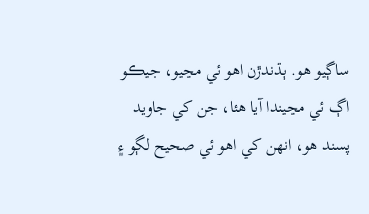ساڳيو هو. ٻڌندڙن اهو ئي مڃيو، جيڪو اڳ ئي مڃيندا آيا هئا، جن کي جاويد پسند هو، انهن کي اهو ئي صحيح لڳو ۽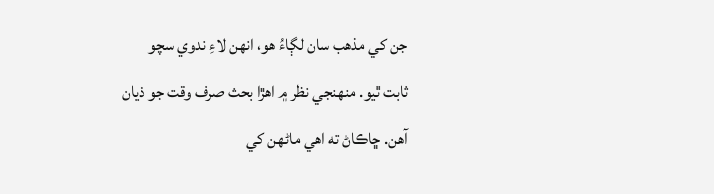جن کي مذهب سان لڳاءُ هو، انهن لاءِ ندوي سچو ثابت ٿيو. منهنجي نظر ۾ اهڙا بحث صرف وقت جو ذيان آهن. ڇاڪاڻ ته اهي ماڻهن کي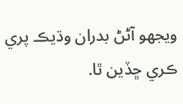ويجهو آڻڻ بدران وڌيڪ پري ڪري ڇڏين ٿا.